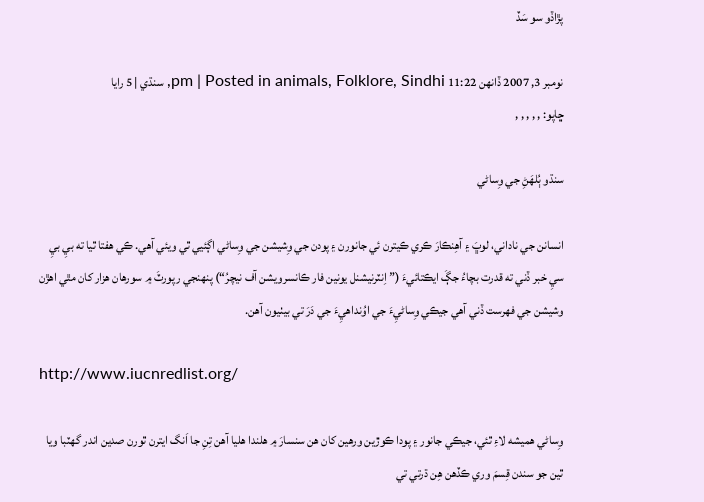پڙاڏو سو سَڏ

نومبر 3, 2007 ڏانهن 11:22 pm | Posted in animals, Folklore, Sindhi, سنڌي | 5 رايا
ڇاپو: , , , , ,

سنڌو ٻُلهَڻِ جي وِساڻي

انسانن جي ناداني، لوڀَ ۽ آهِنڪارَ ڪري ڪيترن ئي جانورن ۽ پودن جي وِشيشن جي وِساڻي اڳئيي ٿي ويئي آهي. ڪي هفتا ٿيا ته بيِ بيِ سيِ خبر ڏني ته قدرت بچاءُ جڳَ ايڪتائيءَ (” اِنٽرنيشنل يونين فار ڪانسرويشن آف نيچرُ“) پنهنجي رپورٽَ ۾ سورهان هزار کان مٿي اهڙن وشيشن جي فهرست ڏني آهي جيڪي وِساڻيِءَ جي اوُنداهيِءَ جي دَرَ تي بيٺيون آهن.

http://www.iucnredlist.org/

وِساڻي هميشه لاءِ ٿئي، جيڪي جانور ۽ پودا ڪوڙين ورهين کان هن سنسارَ ۾ هلندا هليا آهن تِنِ جا اَنگ ايترن ٿورن صدين اندر گھٽبا ويا ٿين جو سندن قِسمَ وري ڪڏهن هِن ڌرتي تي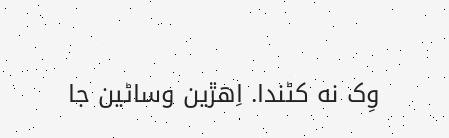وِک نه کڻندا. اِهڙين وساڻين جا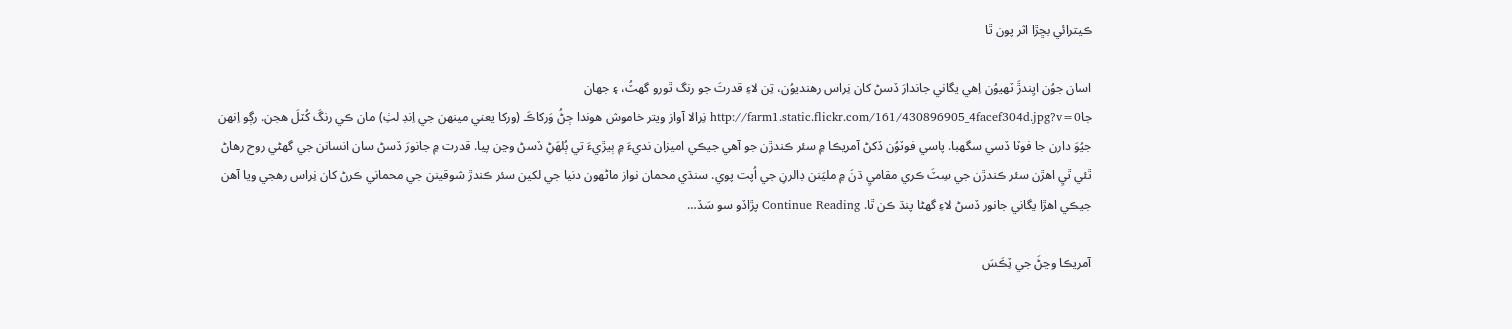ڪيترائي بڇڙا اثر پون ٿا

اسان جوُن ايِندڙَ ٽهيوُن اِهي يگاني جاندارَ ڏسڻ کان نِراس رهنديوُن، تِن لاءِ قدرتَ جو رنگ ٿورو گھٽُ، ۽ جهان جاhttp://farm1.static.flickr.com/161/430896905_4facef304d.jpg?v=0 نِرالا آواز ويتر خاموش هوندا ڄڻُ وَرکاڪَ (ورکا يعني مينهن جي اِنڊ لٺِ) مان ڪي رنگَ کُٽلَ هجن. رڳو اِنهن جيُوَ دارن جا فوٽا ڏسي سگھبا. پاسي فوٽوُن ڏکڻ آمريڪا ۾ سئر ڪندڙن جو آهي جيڪي اميزان نديءَ ۾ ٻيڙيءَ تي ٻُلهَڻِ ڏسڻ وڃن پيا. قدرت ۾ جانورَ ڏسڻ سان انسانن جي گھڻي روح رهاڻ ٿئي ٿيِ اهڙن سئر ڪندڙن جي سِٽَ ڪري مقاميِ ڌنَ ۾ مليَنن ڊالرنِ جي اُپت پوي. سنڌي محمان نواز ماڻهون دنيا جي لکين سئر ڪندڙ شوقينن جي محماني ڪرڻ کان نِراس رهجي ويا آهن جيڪي اهڙا يگاني جانور ڏسڻ لاءِ گھڻا پنڌ ڪن ٿا. Continue Reading پڙاڏو سو سَڏ…

آمريڪا وڃڻَ جي ٽِڪَسَ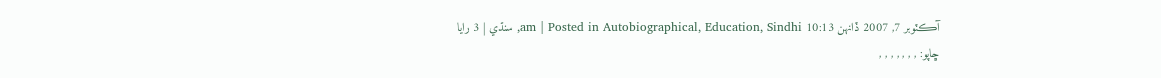آڪٽوبر 7, 2007 ڏانهن 10:13 am | Posted in Autobiographical, Education, Sindhi, سنڌي | 3 رايا
ڇاپو: , , , , , , ,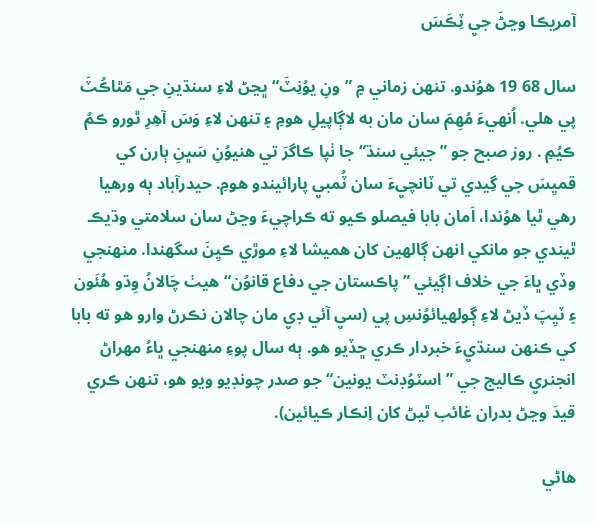آمريڪا وڃڻَ جيِ ٽِڪَسَ

سال 68 19 هوُندو. تنهن زماني ۾ ”ونِ يوُنِٽَ“ ڀڃڻ لاءِ سنڌينِ جي مَٿاڪُٽَ پي هلي. اُنهيءَ مُهِمَ سان مان به لاڳاپيلِ هومِ ۽ تنهن لاءِ وَسَ آهِرِ ٿورو ڪمُ ڪيُمِ . روز صبح جو ”جيئي سنڌ“ جا ٺپا ڪاگرَ تي هنيوُنِ سَڀنِ ٻارن کي قميِسَ جي گِيدي تي ٽانچيِءَ سان ٽُمبيِ پارائيندو هومِ. حيدرآباد ٻه ورهيا رهي ٿيا هوُندا، اَمان بابا فيصلو ڪيو ته ڪراچيءَ وڃڻ سان سلامتي وڌيڪ ٿيندي جو مانکي انهن ڳالهين کان هميشا لاءِ موڙي ڪيِنَ سگھندا. منهنجي وڏي ڀاءَ جي خلاف اڳيئي ”پاڪستان جي دفاع قانوُن“ هيٺ چَالانُ وِڌو هُئَون ۽ ٽيِپَ ڏيڻ لاءِ ڳولهيائوُنسِ پي (سيِ آئي ڊيِ مان چالان نڪرڻ وارو هو ته بابا کي ڪنهن سنڌيِءَ خبردار ڪري ڇڏيو هو. ٻه سال پوءِ منهنجي ڀاءُ مهراڻ انجنريِ ڪاليج جي ”اسٽوُڊنٽ يونين“ جو صدر چونڊيو ويو هو، تنهن ڪري قيدَ وڃڻ بدران غائب ٿيڻ کان اِنڪار ڪيائين).

هاڻي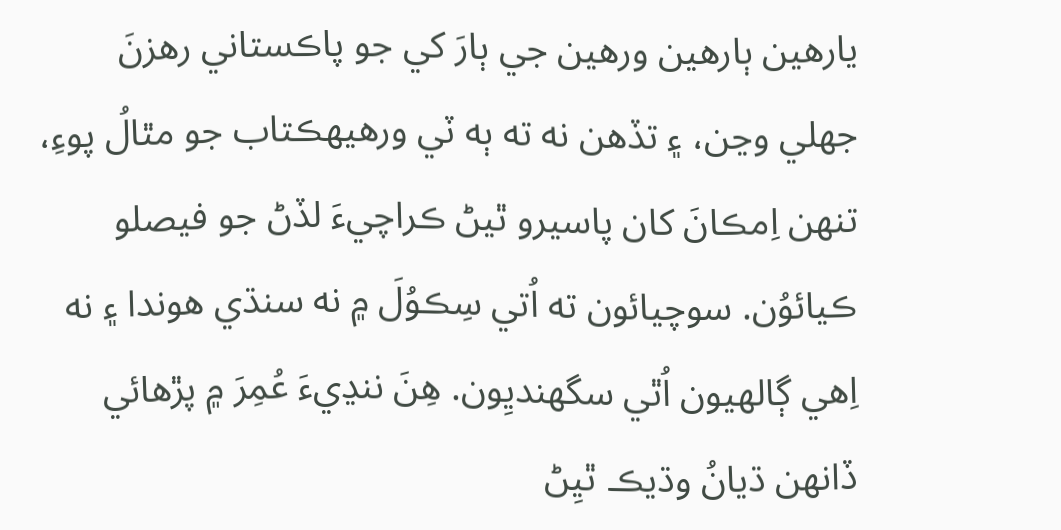يارهين ٻارهين ورهين جي ٻارَ کي جو پاڪستاني رهزنَ جھلي وڃن، ۽ تڏهن نه ته ٻه ٽي ورهيهڪتاب جو مٿالُ پوءِ، تنهن اِمڪانَ کان پاسيرو ٿيڻ ڪراچيءَ لڏڻ جو فيصلو ڪيائوُن. سوچيائون ته اُتي سِڪوُلَ ۾ نه سنڌي هوندا ۽ نه اِهي ڳالهيون اُٿي سگھنديِون. هِنَ ننڍيءَ عُمِرَ ۾ پڙهائي ڏانهن ڌيانُ وڌيڪ ٿيِڻ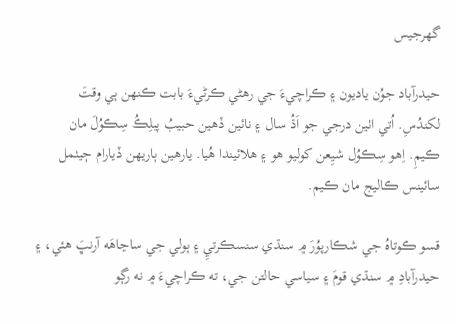گھرجيس

حيدرآباد جوُن ياديون ۽ ڪراچيءَ جي رهڻي ڪرڻيءَ بابت ڪنهن ٻي وقتَ لکندُسِ. اُتي اٺين درجي جو اَڌُ سال ۽ نائين ڏهين حبيبُ پبلِڪُ سِڪوُلَ مان ڪيمِ. اِهو سِڪوُل شيِعن کوليو هو ۽ هلائيندا هُيا. يارهين ٻاريهن ڏيارام ڄيٺمل سائينس ڪاليج مان ڪيم.

قسو ڪوتاهُ جي شڪارپوُرَ ۾ سنڌي سنسڪرتيِ ۽ ٻولي جي ساڃاهَه آرنڀَ هئي، ۽ حيدرآبادِ ۾ سنڌي قومَ ۽ سياسي حالتن جي، ته ڪراچيءَ ۾ نه رڳو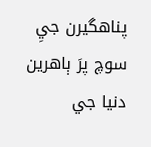پناهگيرن جيِ سوچ پرَ ٻاهرين دنيا جي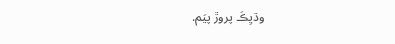وڌيِڪَ پروڙ پيَم.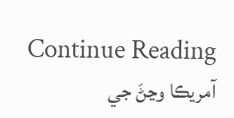Continue Reading آمريڪا وڃڻَ جي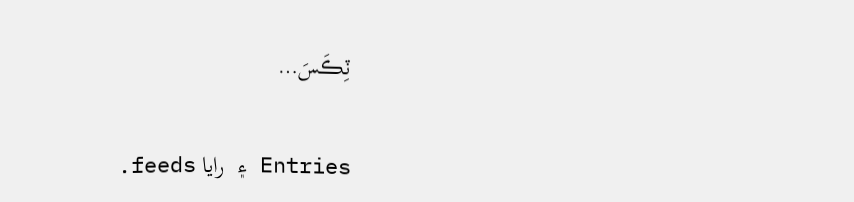ٽِڪَسَ…


Entries ۽ رايا feeds.